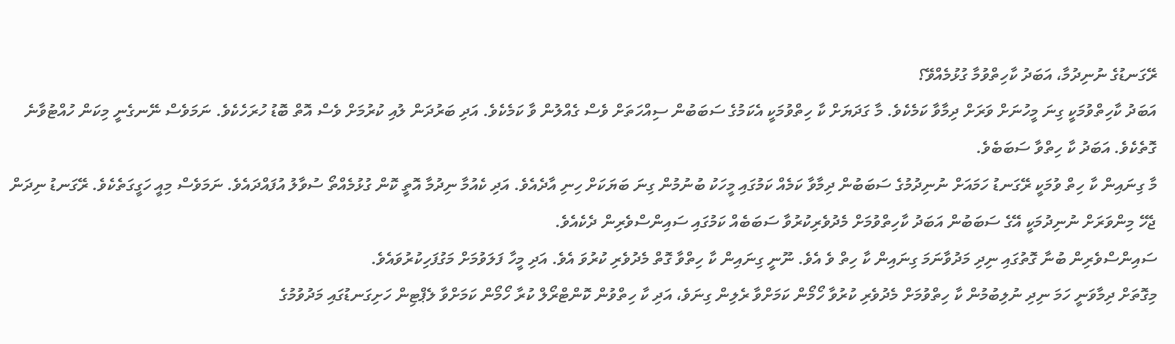ރޭގަނޑުގެ ނުނިދުމާ، އަބަދު ކާހިތްވުމާ ގުޅުމެއްވޭ؟
އަބަދު ކާހިތްވުމަކީ ގިނަ މީހުނަށް ވަރަށް ދިމާވާ ކަމެކެވެ. މާ ގަދަޔަށް ކާ ހިތްވުމަކީ އެކަމުގެ ސަބަބުން ސިއްހަތަށް ވެސް ގެއްލުން ވާ ކަމެކެވެ. އަދި ބަރުދަން ލުއި ކުރުމަށް ވެސް އޮތް ބޮޑު ހުރަހެކެވެ. ނަމަވެސް ނޭނގެނީ މިކަން ހުއްޓުވާނެ ގޮތެކެވެ. އަބަދު ކާ ހިތްވާ ސަބަބެވެ.
މާ ގިނައިން ކާ ހިތް ވުމަކީ ރޭގަނޑު ހަމައަށް ނުނިދުމުގެ ސަބަބުން ދިމާވާ ކަމެއް ކަމުގައި މީހަކު ބުނުމުން ގިނަ ބަޔަކަށް ހިނި އާދެއެވެ. އަދި ކެއުމާ ނިދުމާ އޮތީ ކޮން ގުޅުމެއްތޯ ސުވާލު އުފައްދައެވެ. ނަމަވެސް މިއީ ހަގީގަތެކެވެ. ރޭގަނޑު ނިދަން ޖެހޭ މިންވަރަށް ނުނިދުމަކީ އޭގެ ސަބަބުން އަބަދު ކާހިތްވުމަށް މެދުވެރިކުރުވާ ސަބަބެއް ކަމުގައި ސައިންސްވެރިން ދެކެއެވެ.
ސައިންސްވެރިން ބުނާ ގޮތުގައި ނިދި މަދުވާނަމަ ގިނައިން ކާ ހިތް ވެ އެވެ. ނޫނީ ގިނައިން ކާ ހިތްވާ ގޮތް މެދުވެރި ކުރުވަ އެވެ. އަދި މީހާ ފަލަވުމަށް މަގުފަހިކުރުވައެވެ.
މިގޮތަށް ދިމާވަނީ ހަމަ ނިދި ނުލިބުމުން ކާ ހިތްވުމަށް މެދުވެރި ކުރުވާ ހޯމޯން ކަމަށްވާ ރެލިން ގިނަވެ، އަދި ކާ ހިތްވުން ކޮންޓްރޯލް ކުރާ ހޯމޯން ކަމަށްވާ ލެޕްޓިން ހަށިގަނޑުގައި މަދުވުމުގެ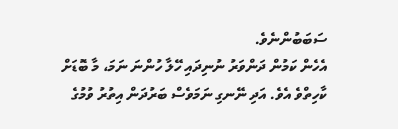ސަބަބުންނެވެ.
އެހެން ކަމުން ދަންވަރު ނުނިދައި ހޭލާ ހުންނަ ނަމަ، މާ ބޮޑަށް ކާހިތްވެ އެވެ. އަދި ނޭނގި ނަމަވެސް ބަރުދަން އިތުރު ވުމުގެ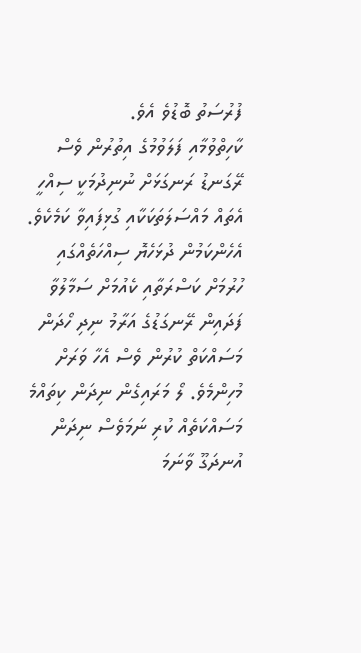ފުރުސަތު ބޮޑުވެ އެވެ.
ކާހިތްވުމާއި ފަލަވުމުގެ އިތުރުން ވެސް ރޭގަނޑު ރަނގަޅަށް ނުނިދުމަކީ ސިއްހީ އެތައް މައްސަލަތަކަކާއި ގުޅިފައިވާ ކަމެކެވެ. އެހެންކަމުން ދުޅަހެޔޮ ސިއްހަތެއްގައި ހުރުމަށް ކަސްރަތާއި ކެއުމަށް ސަމާލުވާ ފަދައިން ރޭނގަޑުގެ އަރާމު ނިދި ހޯދަން މަސައްކަތް ކުރުން ވެސް އެހާ ވަރަށް މުހިންމެވެ. ލޯ މަރައިގެން ނިދަން ކިތައްމެ މަސައްކަތެއް ކުރި ނަމަވެސް ނިދަން އުނދަގޫ ވާނަމަ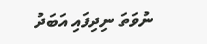ނުވަތަ ނިދިފައި އަބަދު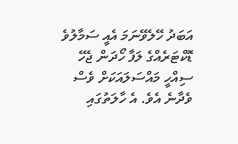އަބަދު ހޭލެވޭނަމަ އެއީ ސަމާލުވެ ޑޮކްޓަރެއްގެ ލަފާ ހޯދަން ޖެހޭ ސިއްހީ މައްސަލައަކަށް ވެސް ވެދާނެ އެވެ. އެ ހާލަތުގައި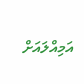އަމިއްލައަށް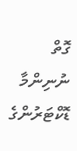ގޮތް ނުނިންމާ ޑޮކްޓަރުންގެ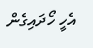އެހީ ހޯދައިގެން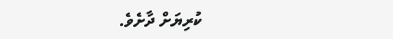ކުރިޔަށް ދާށެވެ.